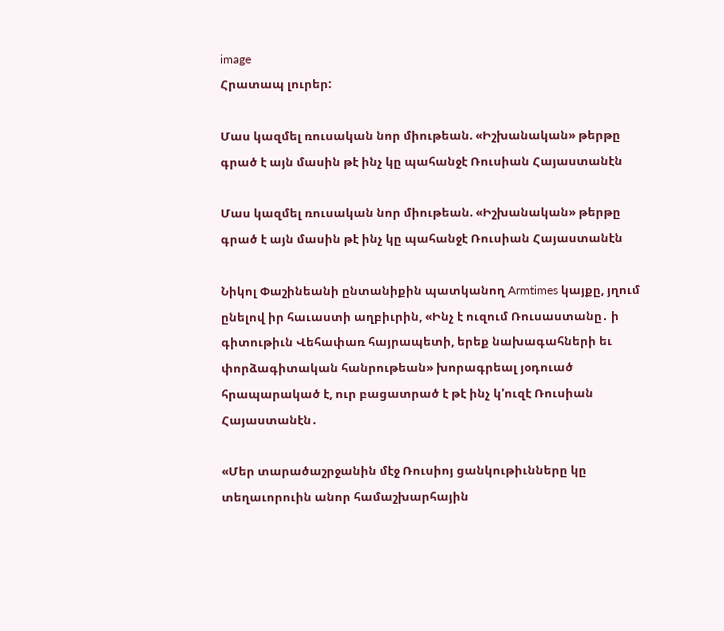image
Հրատապ լուրեր:

Մաս կազմել ռուսական նոր միութեան. «Իշխանական» թերթը գրած է այն մասին թէ ինչ կը պահանջէ Ռուսիան Հայաստանէն

Մաս կազմել ռուսական նոր միութեան. «Իշխանական» թերթը գրած է այն մասին թէ ինչ կը պահանջէ Ռուսիան Հայաստանէն

Նիկոլ Փաշինեանի ընտանիքին պատկանող Armtimes կայքը, յղում ընելով իր հաւաստի աղբիւրին, «Ինչ է ուզում Ռուսաստանը․ ի գիտութիւն Վեհափառ հայրապետի, երեք նախագահների եւ փորձագիտական հանրութեան» խորագրեալ յօդուած հրապարակած է, ուր բացատրած է թէ ինչ կ'ուզէ Ռուսիան Հայաստանէն․

«Մեր տարածաշրջանին մէջ Ռուսիոյ ցանկութիւնները կը տեղաւորուին անոր համաշխարհային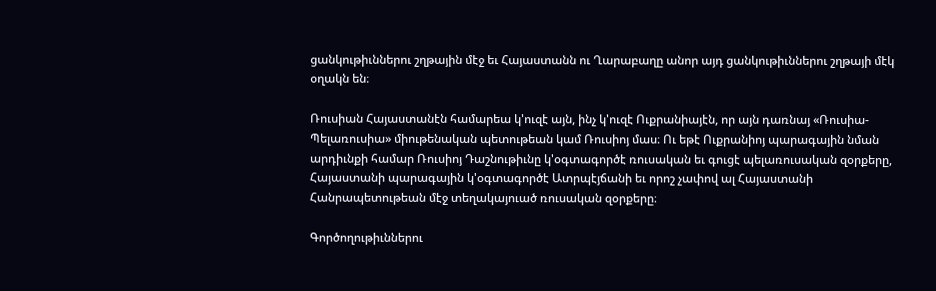ցանկութիւններու շղթային մէջ եւ Հայաստանն ու Ղարաբաղը անոր այդ ցանկութիւններու շղթայի մէկ օղակն են։

Ռուսիան Հայաստանէն համարեա կ'ուզէ այն, ինչ կ'ուզէ Ուքրանիայէն, որ այն դառնայ «Ռուսիա-Պելառուսիա» միութենական պետութեան կամ Ռուսիոյ մաս։ Ու եթէ Ուքրանիոյ պարագային նման արդիւնքի համար Ռուսիոյ Դաշնութիւնը կ'օգտագործէ ռուսական եւ գուցէ պելառուսական զօրքերը, Հայաստանի պարագային կ'օգտագործէ Ատրպէյճանի եւ որոշ չափով ալ Հայաստանի Հանրապետութեան մէջ տեղակայուած ռուսական զօրքերը։

Գործողութիւններու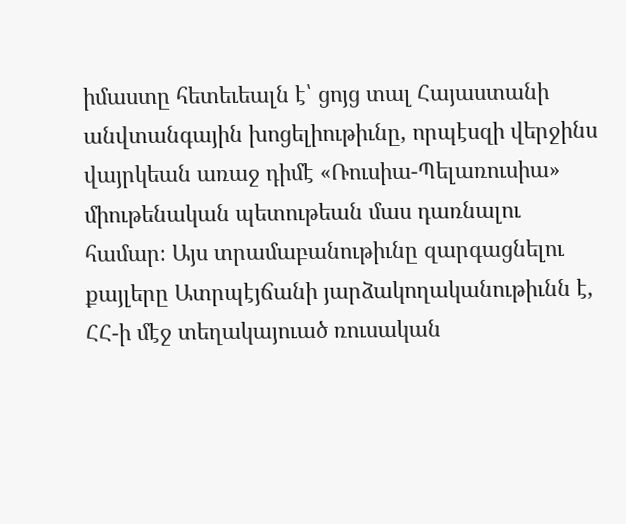իմաստը հետեւեալն է՝ ցոյց տալ Հայաստանի անվտանգային խոցելիութիւնը, որպէսզի վերջինս վայրկեան առաջ դիմէ «Ռուսիա-Պելառուսիա» միութենական պետութեան մաս դառնալու համար։ Այս տրամաբանութիւնը զարգացնելու քայլերը Ատրպէյճանի յարձակողականութիւնն է, ՀՀ-ի մէջ տեղակայուած ռուսական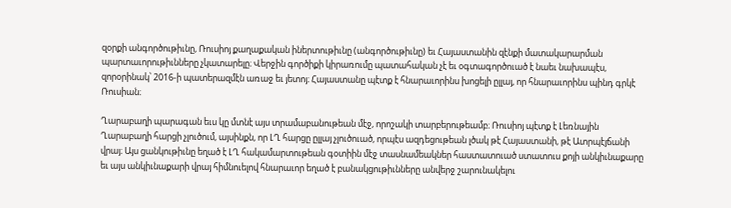զօրքի անգործութիւնը, Ռուսիոյ քաղաքական իներտութիւնը (անգործութիւնը) եւ Հայաստանին զէնքի մատակարարման պարտաւորութիւնները չկատարելը։ Վերջին գործիքի կիրառումը պատահական չէ եւ օգտագործուած է նաեւ նախապէս, զորօրինակ՝ 2016-ի պատերազմէն առաջ եւ յետոյ։ Հայաստանը պէտք է հնարաւորինս խոցելի ըլլայ, որ հնարաւորինս պինդ գրկէ Ռուսիան։

Ղարաբաղի պարագան եւս կը մտնէ այս տրամաբանութեան մէջ, որոշակի տարբերութեամբ։ Ռուսիոյ պէտք է Լեռնային Ղարաբաղի հարցի չլուծում, այսինքն, որ ԼՂ հարցը ըլլայ չլուծուած, որպէս ազդեցութեան լծակ թէ Հայաստանի, թէ Ատրպէյճանի վրայ։ Այս ցանկութիւնը եղած է ԼՂ հակամարտութեան գօտիին մէջ տասնամեակներ հաստատուած ստատուս քոյի անկիւնաքարը եւ այս անկիւնաքարի վրայ հիմնուելով հնարաւոր եղած է բանակցութիւնները անվերջ շարունակելու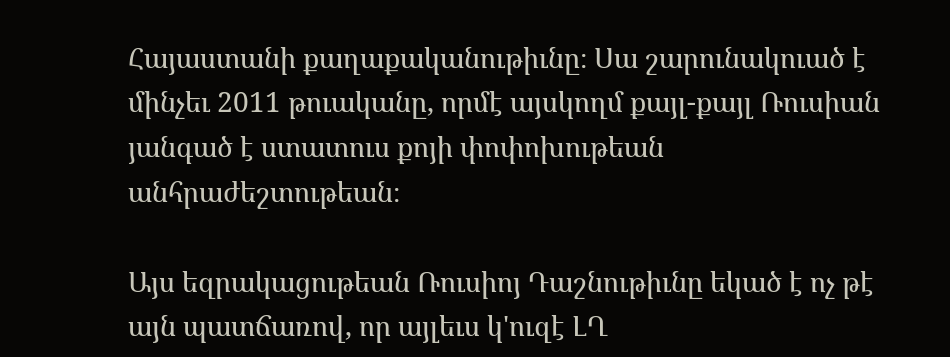Հայաստանի քաղաքականութիւնը։ Սա շարունակուած է մինչեւ 2011 թուականը, որմէ այսկողմ քայլ-քայլ Ռուսիան յանգած է ստատուս քոյի փոփոխութեան անհրաժեշտութեան։

Այս եզրակացութեան Ռուսիոյ Դաշնութիւնը եկած է ոչ թէ այն պատճառով, որ այլեւս կ'ուզէ ԼՂ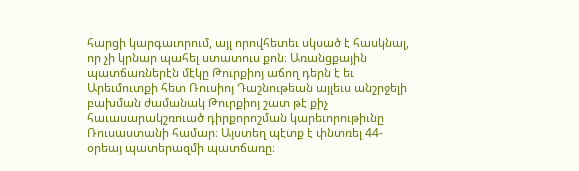հարցի կարգաւորում, այլ որովհետեւ սկսած է հասկնալ, որ չի կրնար պահել ստատուս քոն։ Առանցքային պատճառներէն մէկը Թուրքիոյ աճող դերն է եւ Արեւմուտքի հետ Ռուսիոյ Դաշնութեան այլեւս անշրջելի բախման ժամանակ Թուրքիոյ շատ թէ քիչ հաւասարակշռուած դիրքորոշման կարեւորութիւնը Ռուսաստանի համար։ Այստեղ պէտք է փնտռել 44-օրեայ պատերազմի պատճառը։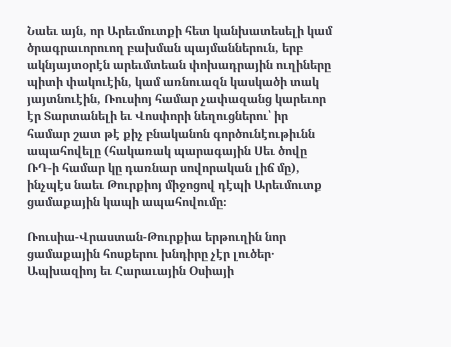Նաեւ այն, որ Արեւմուտքի հետ կանխատեսելի կամ ծրագրաւորուող բախման պայմաններուն, երբ ակնյայտօրէն արեւմտեան փոխադրային ուղիները պիտի փակուէին, կամ առնուազն կասկածի տակ յայտնուէին, Ռուսիոյ համար չափազանց կարեւոր էր Տարտանելի եւ Վոսփորի նեղուցներու՝ իր համար շատ թէ քիչ բնականոն գործունէութիւնն ապահովելը (հակառակ պարագային Սեւ ծովը ՌԴ-ի համար կը դառնար սովորական լիճ մը), ինչպէս նաեւ Թուրքիոյ միջոցով դէպի Արեւմուտք ցամաքային կապի ապահովումը։

Ռուսիա-Վրաստան-Թուրքիա երթուղին նոր ցամաքային հոսքերու խնդիրը չէր լուծեր․ Ապխազիոյ եւ Հարաւային Օսիայի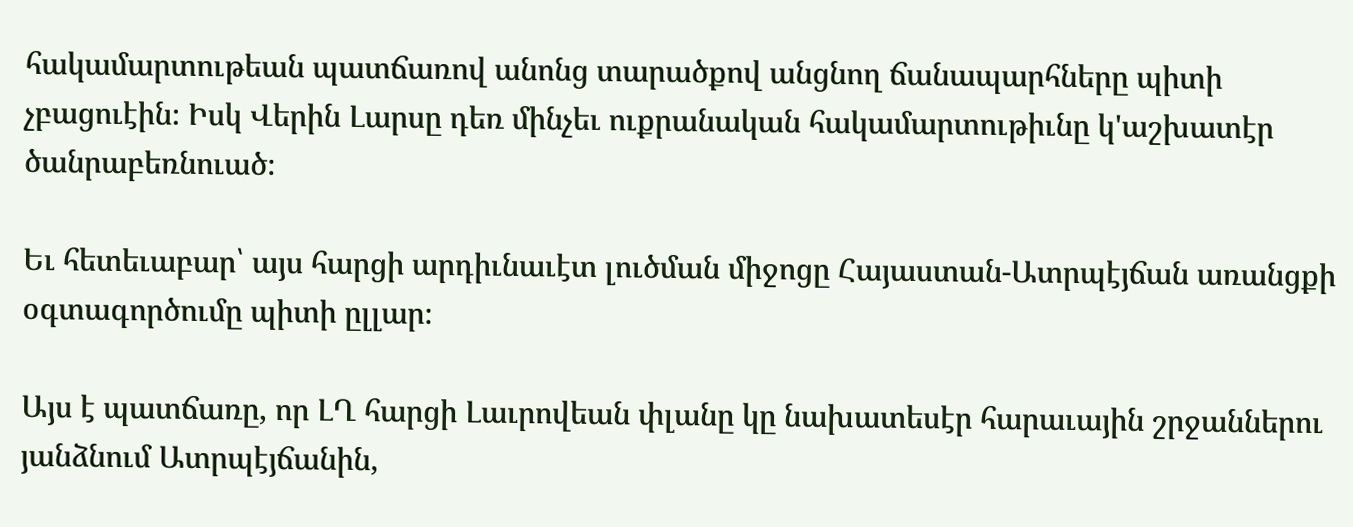հակամարտութեան պատճառով անոնց տարածքով անցնող ճանապարհները պիտի չբացուէին։ Իսկ Վերին Լարսը դեռ մինչեւ ուքրանական հակամարտութիւնը կ'աշխատէր ծանրաբեռնուած։

Եւ հետեւաբար՝ այս հարցի արդիւնաւէտ լուծման միջոցը Հայաստան-Ատրպէյճան առանցքի օգտագործումը պիտի ըլլար։

Այս է պատճառը, որ ԼՂ հարցի Լաւրովեան փլանը կը նախատեսէր հարաւային շրջաններու յանձնում Ատրպէյճանին,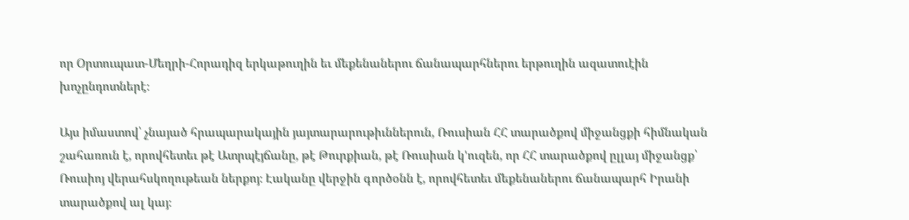որ Օրտուպատ-Մեղրի-Հորադիզ երկաթուղին եւ մեքենաներու ճանապարհներու երթուղին ազատուէին խոչընդոտներէ։

Այս իմաստով՝ չնայած հրապարակային յայտարարութիւններուն, Ռուսիան ՀՀ տարածքով միջանցքի հիմնական շահառուն է, որովհետեւ թէ Ատրպէյճանը, թէ Թուրքիան, թէ Ռուսիան կ'ուզեն, որ ՀՀ տարածքով ըլլայ միջանցք՝ Ռուսիոյ վերահսկողութեան ներքոյ։ Էականը վերջին գործօնն է, որովհետեւ մեքենաներու ճանապարհ Իրանի տարածքով ալ կայ։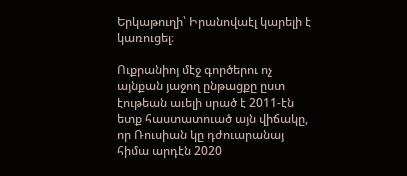Երկաթուղի՝ Իրանովաէլ կարելի է կառուցել։

Ուքրանիոյ մէջ գործերու ոչ այնքան յաջող ընթացքը ըստ էութեան աւելի սրած է 2011-էն ետք հաստատուած այն վիճակը, որ Ռուսիան կը դժուարանայ հիմա արդէն 2020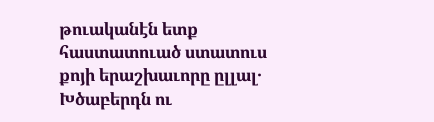թուականէն ետք հաստատուած ստատուս քոյի երաշխաւորը ըլլալ․ Խծաբերդն ու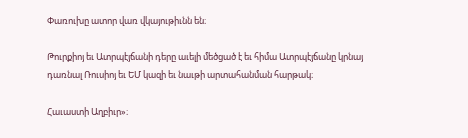Փառուխը ատոր վառ վկայութիւնն են։

Թուրքիոյ եւ Ատրպէյճանի դերը աւելի մեծցած է եւ հիմա Ատրպէյճանը կրնայ դառնալ Ռուսիոյ եւ ԵՄ կազի եւ նաւթի արտահանման հարթակ։

Հաւաստի Աղբիւր»։